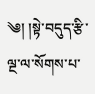༄། །སྟེ་བདུད་རྩི་ལྔ་ལ་སོགས་པ་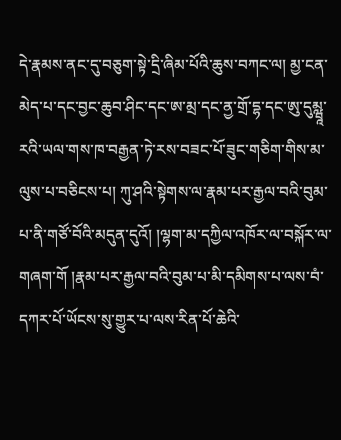དེ་རྣམས་ནང་དུ་བཅུག་སྟེ་དྲི་ཞིམ་པོའི་ཆུས་བཀང་ལ། མྱ་ངན་མེད་པ་དང་བྱང་ཆུབ་ཤིང་དང་ཨ་མྲ་དང་ནྱ་གྲོ་དྷ་དང་ཨུ་དུམྺཱ་རའི་ཡལ་གས་ཁ་བརྒྱན་ཏེ་རས་བཟང་པོ་ཟུང་གཅིག་གིས་མ་ལུས་པ་བཅིངས་པ། ཀུ་ཤའི་སྟེགས་ལ་རྣམ་པར་རྒྱལ་བའི་བུམ་པ་ནི་གཙོ་བོའི་མདུན་དུའོ། །ལྷག་མ་དཀྱིལ་འཁོར་ལ་བསྐོར་ལ་གཞག་གོ །རྣམ་པར་རྒྱལ་བའི་བུམ་པ་མི་དམིགས་པ་ལས་བཾ་དཀར་པོ་ཡོངས་སུ་གྱུར་པ་ལས་རིན་པོ་ཆེའི་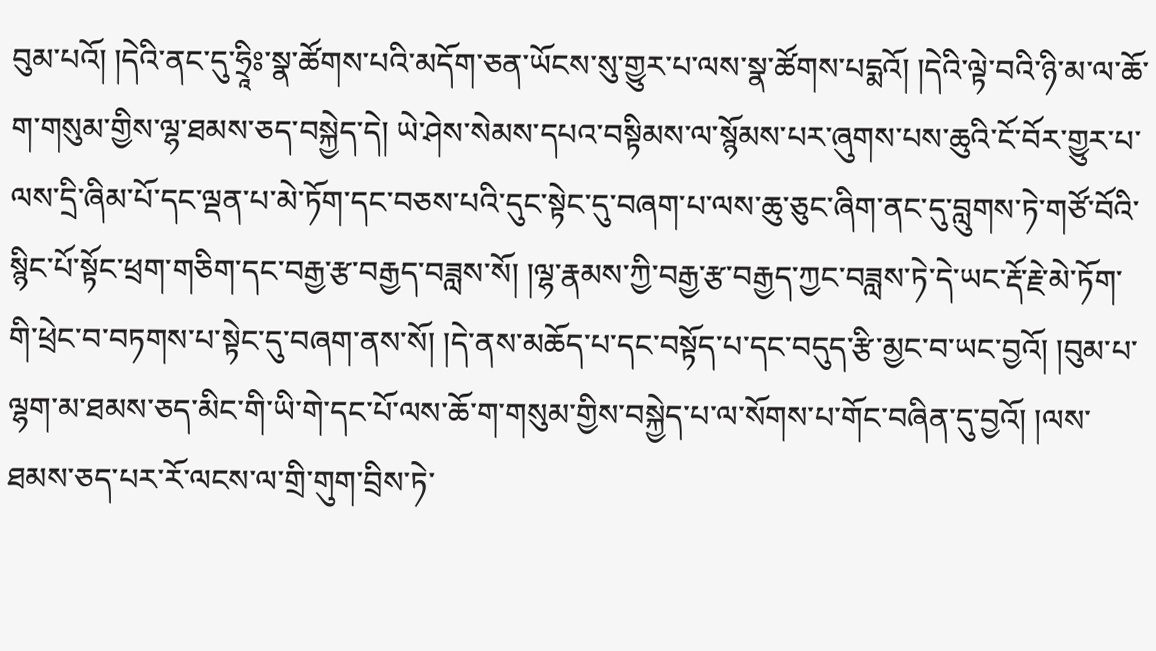བུམ་པའོ། །དེའི་ནང་དུ་ཧྲཱིཿ་སྣ་ཚོགས་པའི་མདོག་ཅན་ཡོངས་སུ་གྱུར་པ་ལས་སྣ་ཚོགས་པདྨའོ། །དེའི་ལྟེ་བའི་ཉི་མ་ལ་ཆོ་ག་གསུམ་གྱིས་ལྷ་ཐམས་ཅད་བསྐྱེད་དེ། ཡེ་ཤེས་སེམས་དཔའ་བསྟིམས་ལ་སྙོམས་པར་ཞུགས་པས་ཆུའི་ངོ་བོར་གྱུར་པ་ལས་དྲི་ཞིམ་པོ་དང་ལྡན་པ་མེ་ཏོག་དང་བཅས་པའི་དུང་སྟེང་དུ་བཞག་པ་ལས་ཆུ་ཅུང་ཞིག་ནང་དུ་བླུགས་ཏེ་གཙོ་བོའི་སྙིང་པོ་སྟོང་ཕྲག་གཅིག་དང་བརྒྱ་རྩ་བརྒྱད་བཟླས་སོ། །ལྷ་རྣམས་ཀྱི་བརྒྱ་རྩ་བརྒྱད་ཀྱང་བཟླས་ཏེ་དེ་ཡང་རྡོ་རྗེ་མེ་ཏོག་གི་ཕྲེང་བ་བཏགས་པ་སྟེང་དུ་བཞག་ནས་སོ། །དེ་ནས་མཆོད་པ་དང་བསྟོད་པ་དང་བདུད་རྩི་མྱང་བ་ཡང་བྱའོ། །བུམ་པ་ལྷག་མ་ཐམས་ཅད་མིང་གི་ཡི་གེ་དང་པོ་ལས་ཆོ་ག་གསུམ་གྱིས་བསྐྱེད་པ་ལ་སོགས་པ་གོང་བཞིན་དུ་བྱའོ། །ལས་ཐམས་ཅད་པར་རོ་ལངས་ལ་གྲི་གུག་བྲིས་ཏེ་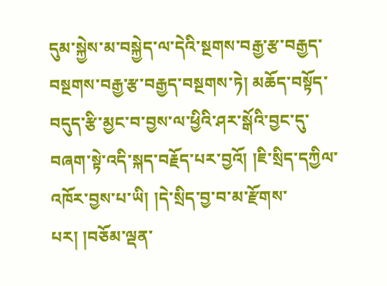དུམ་སྐྱེས་མ་བསྐྱེད་ལ་དེའི་སྔགས་བརྒྱ་རྩ་བརྒྱད་བསྔགས་བརྒྱ་རྩ་བརྒྱད་བསྔགས་ཏེ། མཆོད་བསྟོད་བདུད་རྩི་མྱང་བ་བྱས་ལ་ཕྱིའི་ཤར་སྒོའི་བྱང་དུ་བཞག་སྟེ་འདི་སྐད་བརྗོད་པར་བྱའོ། །ཇི་སྲིད་དཀྱིལ་འཁོར་བྱས་པ་ཡི། །དེ་སྲིད་བྱ་བ་མ་རྫོགས་པར། །བཅོམ་ལྡན་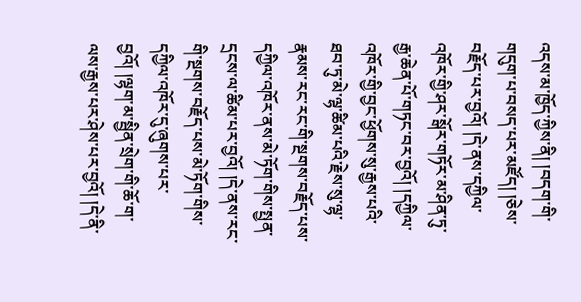འདས་མ་ཁྱོད་ཀྱིས་ནི། །བདག་གི་གདུག་པ་བསད་པར་མཛོད། །ཅེས་བརྗོད་པར་བྱའོ། །དེ་ནས་དཀྱིལ་འཁོར་གྱི་ཤར་སྒོར་གཏོར་མ་ཤིན་ཏུ་རྒྱ་ཆེན་པོ་གཏང་བར་བྱའོ། །དཀྱིལ་འཁོར་གྱི་བྱང་ཕྱོགས་སུ་རྒྱས་པའི་ཐབ་ཏུ་མེ་ལྷ་ཚིམ་པའི་རྗེས་སུ་ལྷ་རྣམས་རང་རང་གི་སྔགས་བརྗོད་པས་དཀྱིལ་འཁོར་ནས་མེ་ཏོག་གིས་སྤྱན་དྲངས་ལ་ཚིམ་པར་བྱའོ། །དེ་ནས་རང་གི་སྔགས་བརྗོད་པས་མེ་ཏོག་གིས་དཀྱིལ་འཁོར་དུ་ཞུགས་པར་བྱའོ། །ལྷག་མ་སྦྱིན་སྲེག་གི་ཆོ་ག་ལས་རྒྱས་པར་ཤེས་པར་བྱའོ། །དེ་ནི་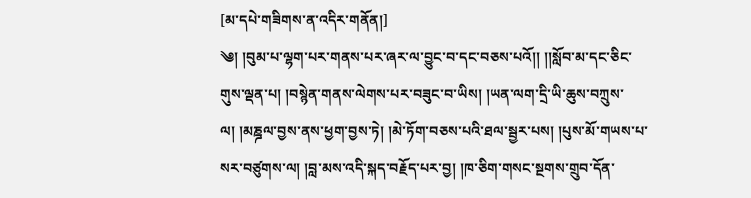[མ་དཔེ་གཟིགས་ན་འདིར་གནོན།]
༄། །བུམ་པ་ལྷག་པར་གནས་པར་ཞར་ལ་བྱུང་བ་དང་བཅས་པའོ།། །།སློབ་མ་དང་ཅིང་གུས་ལྡན་པ། །བསྙེན་གནས་ལེགས་པར་བཟུང་བ་ཡིས། །ཡན་ལག་དྲི་ཡི་ཆུས་བཀྲུས་ལ། །མཎྜལ་བྱས་ནས་ཕྱག་བྱས་ཏེ། །མེ་ཏོག་བཅས་པའི་ཐལ་སྦྱར་པས། །པུས་མོ་གཡས་པ་སར་བཙུགས་ལ། །བླ་མས་འདི་སྐད་བརྗོད་པར་བྱ། །ཁ་ཅིག་གསང་སྔགས་གྲུབ་དོན་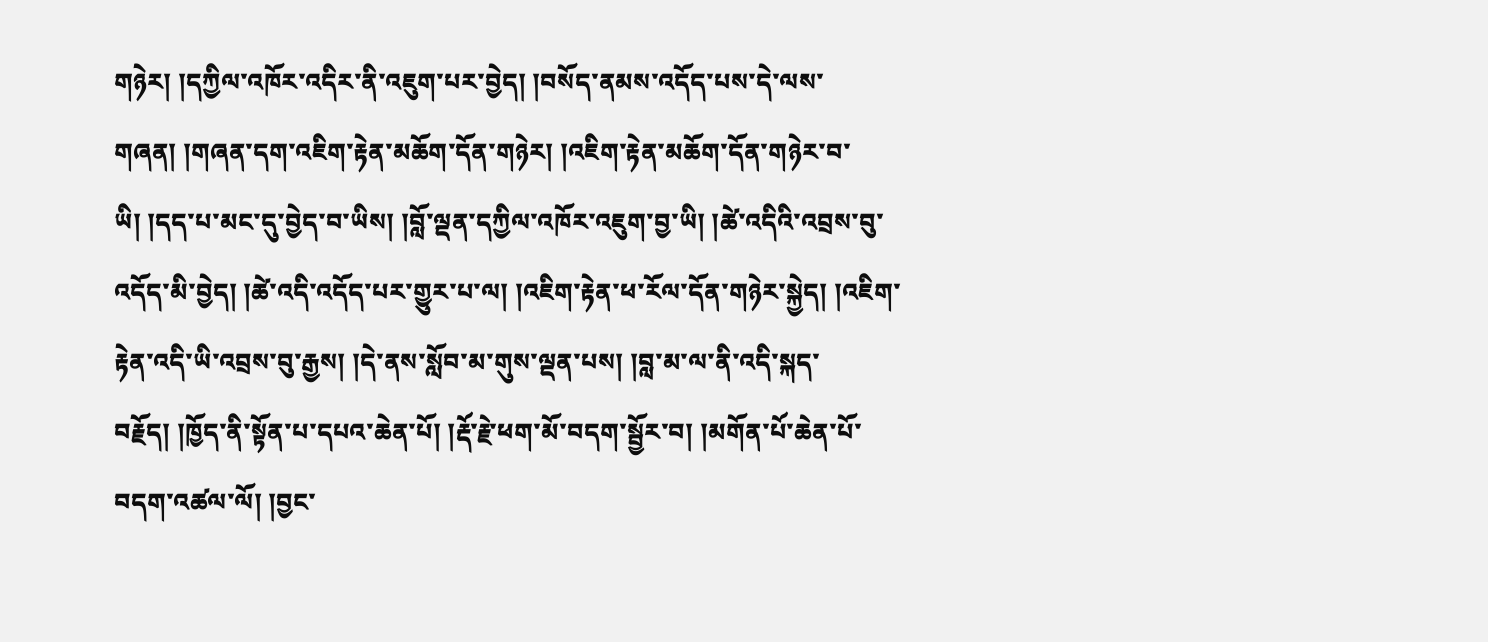གཉེར། །དཀྱིལ་འཁོར་འདིར་ནི་འཇུག་པར་བྱེད། །བསོད་ནམས་འདོད་པས་དེ་ལས་གཞན། །གཞན་དག་འཇིག་རྟེན་མཆོག་དོན་གཉེར། །འཇིག་རྟེན་མཆོག་དོན་གཉེར་བ་ཡི། །དད་པ་མང་དུ་བྱེད་བ་ཡིས། །བློ་ལྡན་དཀྱིལ་འཁོར་འཇུག་བྱ་ཡི། །ཚེ་འདིའི་འབྲས་བུ་འདོད་མི་བྱེད། །ཚེ་འདི་འདོད་པར་གྱུར་པ་ལ། །འཇིག་རྟེན་ཕ་རོལ་དོན་གཉེར་སྐྱེད། །འཇིག་རྟེན་འདི་ཡི་འབྲས་བུ་རྒྱས། །དེ་ནས་སློབ་མ་གུས་ལྡན་པས། །བླ་མ་ལ་ནི་འདི་སྐད་བརྗོད། །ཁྱོད་ནི་སྟོན་པ་དཔའ་ཆེན་པོ། །རྡོ་རྗེ་ཕག་མོ་བདག་སྦྱོར་བ། །མགོན་པོ་ཆེན་པོ་བདག་འཚལ་ལོ། །བྱང་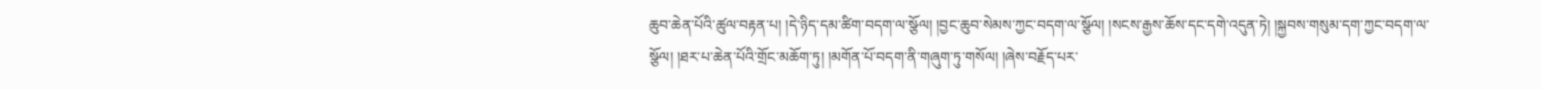ཆུབ་ཆེན་པོའི་ཚུལ་བརྟན་པ། །དེ་ཉིད་དམ་ཚིག་བདག་ལ་སྩོལ། །བྱང་ཆུབ་སེམས་ཀྱང་བདག་ལ་སྩོལ། །སངས་རྒྱས་ཆོས་དང་དགེ་འདུན་ཏེ། །སྐྱབས་གསུམ་དག་ཀྱང་བདག་ལ་སྩོལ། །ཐར་པ་ཆེན་པོའི་གྲོང་མཆོག་ཏུ། །མགོན་པོ་བདག་ནི་གཞུག་ཏུ་གསོལ། །ཞེས་བརྗོད་པར་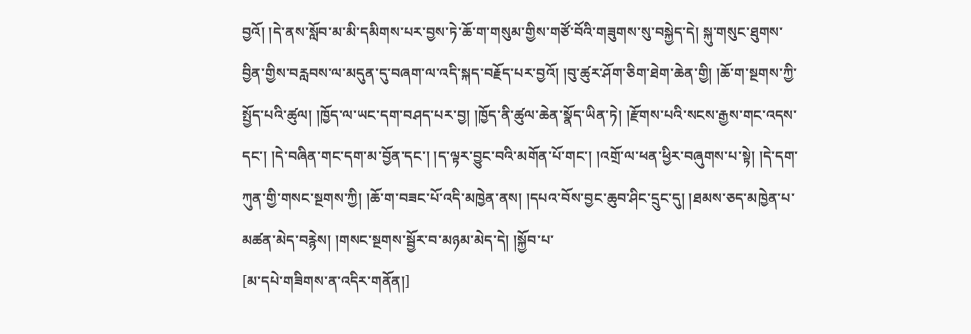བྱའོ། །དེ་ནས་སློབ་མ་མི་དམིགས་པར་བྱས་ཏེ་ཆོ་ག་གསུམ་གྱིས་གཙོ་བོའི་གཟུགས་སུ་བསྐྱེད་དེ། སྐུ་གསུང་ཐུགས་བྱིན་གྱིས་བརླབས་ལ་མདུན་དུ་བཞག་ལ་འདི་སྐད་བརྗོད་པར་བྱའོ། །བུ་ཚུར་ཤོག་ཅིག་ཐེག་ཆེན་གྱི། །ཆོ་ག་སྔགས་ཀྱི་སྤྱོད་པའི་ཚུལ། །ཁྱོད་ལ་ཡང་དག་བཤད་པར་བྱ། །ཁྱོད་ནི་ཚུལ་ཆེན་སྣོད་ཡིན་ཏེ། །རྫོགས་པའི་སངས་རྒྱས་གང་འདས་དང་། །དེ་བཞིན་གང་དག་མ་བྱོན་དང་། །ད་ལྟར་བྱུང་བའི་མགོན་པོ་གང་། །འགྲོ་ལ་ཕན་ཕྱིར་བཞུགས་པ་སྟེ། །དེ་དག་ཀུན་གྱི་གསང་སྔགས་ཀྱི། །ཆོ་ག་བཟང་པོ་འདི་མཁྱེན་ནས། །དཔའ་བོས་བྱང་ཆུབ་ཤིང་དྲུང་དུ། །ཐམས་ཅད་མཁྱེན་པ་མཚན་མེད་བརྙེས། །གསང་སྔགས་སྦྱོར་བ་མཉམ་མེད་དེ། །སྐྱོབ་པ་
[མ་དཔེ་གཟིགས་ན་འདིར་གནོན།]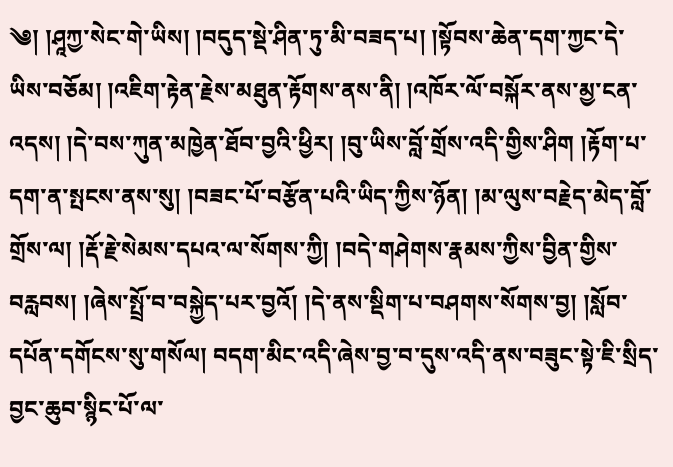༄། །ཤཱཀྱ་སེང་གེ་ཡིས། །བདུད་སྡེ་ཤིན་ཏུ་མི་བཟད་པ། །སྟོབས་ཆེན་དག་ཀྱང་དེ་ཡིས་བཅོམ། །འཇིག་རྟེན་རྗེས་མཐུན་རྟོགས་ནས་ནི། །འཁོར་ལོ་བསྐོར་ནས་མྱ་ངན་འདས། །དེ་བས་ཀུན་མཁྱེན་ཐོབ་བྱའི་ཕྱིར། །བུ་ཡིས་བློ་གྲོས་འདི་གྱིས་ཤིག །རྟོག་པ་དག་ན་སྤངས་ནས་སུ། །བཟང་པོ་བརྩོན་པའི་ཡིད་ཀྱིས་ཉོན། །མ་ལུས་བརྗེད་མེད་བློ་གྲོས་ལ། །རྡོ་རྗེ་སེམས་དཔའ་ལ་སོགས་ཀྱི། །བདེ་གཤེགས་རྣམས་ཀྱིས་བྱིན་གྱིས་བརླབས། །ཞེས་སྤྲོ་བ་བསྐྱེད་པར་བྱའོ། །དེ་ནས་སྡིག་པ་བཤགས་སོགས་བྱ། །སློབ་དཔོན་དགོངས་སུ་གསོལ། བདག་མིང་འདི་ཞེས་བྱ་བ་དུས་འདི་ནས་བཟུང་སྟེ་ཇི་སྲིད་བྱང་ཆུབ་སྙིང་པོ་ལ་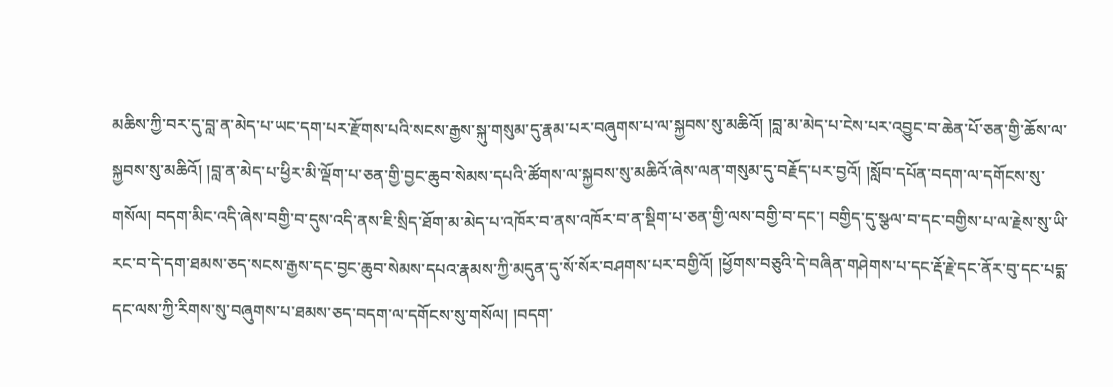མཆིས་ཀྱི་བར་དུ་བླ་ན་མེད་པ་ཡང་དག་པར་རྫོགས་པའི་སངས་རྒྱས་སྐུ་གསུམ་དུ་རྣམ་པར་བཞུགས་པ་ལ་སྐྱབས་སུ་མཆིའོ། །བླ་མ་མེད་པ་ངེས་པར་འབྱུང་བ་ཆེན་པོ་ཅན་གྱི་ཆོས་ལ་སྐྱབས་སུ་མཆིའོ། །བླ་ན་མེད་པ་ཕྱིར་མི་ལྡོག་པ་ཅན་གྱི་བྱང་ཆུབ་སེམས་དཔའི་ཚོགས་ལ་སྐྱབས་སུ་མཆིའོ་ཞེས་ལན་གསུམ་དུ་བརྗོད་པར་བྱའོ། །སློབ་དཔོན་བདག་ལ་དགོངས་སུ་གསོལ། བདག་མིང་འདི་ཞེས་བགྱི་བ་དུས་འདི་ནས་ཇི་སྲིད་ཐོག་མ་མེད་པ་འཁོར་བ་ནས་འཁོར་བ་ན་སྡིག་པ་ཅན་གྱི་ལས་བགྱི་བ་དང་། བགྱིད་དུ་སྩལ་བ་དང་བགྱིས་པ་ལ་རྗེས་སུ་ཡི་རང་བ་དེ་དག་ཐམས་ཅད་སངས་རྒྱས་དང་བྱང་ཆུབ་སེམས་དཔའ་རྣམས་ཀྱི་མདུན་དུ་སོ་སོར་བཤགས་པར་བགྱིའོ། །ཕྱོགས་བཅུའི་དེ་བཞིན་གཤེགས་པ་དང་རྡོ་རྗེ་དང་ནོར་བུ་དང་པདྨ་དང་ལས་ཀྱི་རིགས་སུ་བཞུགས་པ་ཐམས་ཅད་བདག་ལ་དགོངས་སུ་གསོལ། །བདག་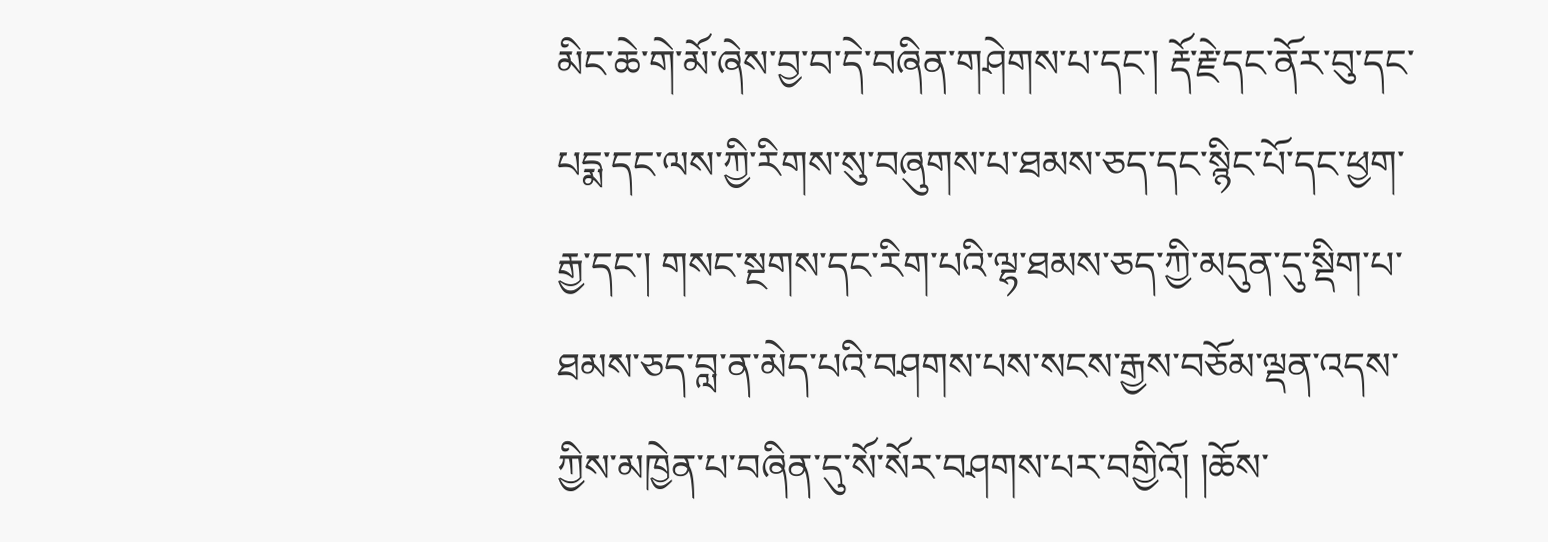མིང་ཆེ་གེ་མོ་ཞེས་བྱ་བ་དེ་བཞིན་གཤེགས་པ་དང་། རྡོ་རྗེ་དང་ནོར་བུ་དང་པདྨ་དང་ལས་ཀྱི་རིགས་སུ་བཞུགས་པ་ཐམས་ཅད་དང་སྙིང་པོ་དང་ཕྱག་རྒྱ་དང་། གསང་སྔགས་དང་རིག་པའི་ལྷ་ཐམས་ཅད་ཀྱི་མདུན་དུ་སྡིག་པ་ཐམས་ཅད་བླ་ན་མེད་པའི་བཤགས་པས་སངས་རྒྱས་བཅོམ་ལྡན་འདས་ཀྱིས་མཁྱེན་པ་བཞིན་དུ་སོ་སོར་བཤགས་པར་བགྱིའོ། །ཆོས་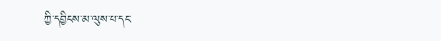ཀྱི་དབྱིངས་མ་ལུས་པ་དང་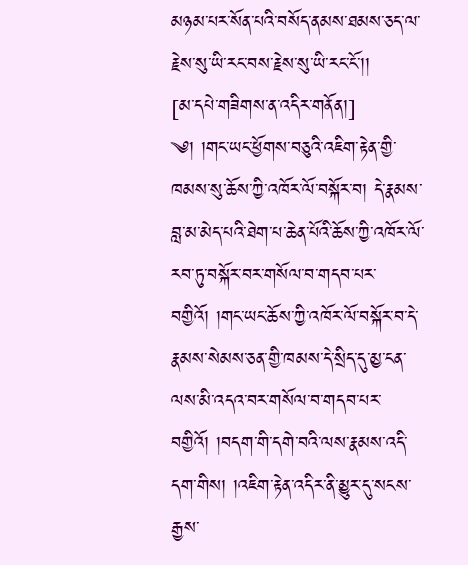མཉམ་པར་སོན་པའི་བསོད་ནམས་ཐམས་ཅད་ལ་རྗེས་སུ་ཡི་རང་བས་རྗེས་སུ་ཡི་རང་ངོ་།།
[མ་དཔེ་གཟིགས་ན་འདིར་གནོན།]
༄། །གང་ཡང་ཕྱོགས་བཅུའི་འཇིག་རྟེན་གྱི་ཁམས་སུ་ཆོས་ཀྱི་འཁོར་ལོ་བསྐོར་བ། དེ་རྣམས་བླ་མ་མེད་པའི་ཐེག་པ་ཆེན་པོའི་ཆོས་ཀྱི་འཁོར་ལོ་རབ་ཏུ་བསྐོར་བར་གསོལ་བ་གདབ་པར་བགྱིའོ། །གང་ཡང་ཆོས་ཀྱི་འཁོར་ལོ་བསྐོར་བ་དེ་རྣམས་སེམས་ཅན་གྱི་ཁམས་དེ་སྲིད་དུ་མྱ་ངན་ལས་མི་འདའ་བར་གསོལ་བ་གདབ་པར་བགྱིའོ། །བདག་གི་དགེ་བའི་ལས་རྣམས་འདི་དག་གིས། །འཇིག་རྟེན་འདིར་ནི་མྱུར་དུ་སངས་རྒྱས་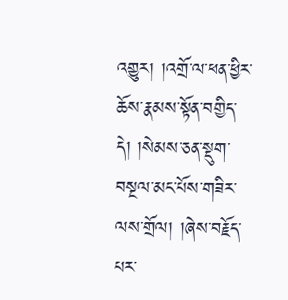འགྱུར། །འགྲོ་ལ་ཕན་ཕྱིར་ཆོས་རྣམས་སྟོན་བགྱིད་དེ། །སེམས་ཅན་སྡུག་བསྔལ་མང་པོས་གཟིར་ལས་གྲོལ། །ཞེས་བརྗོད་པར་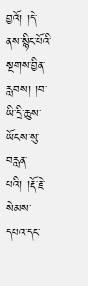བྱའོ། །དེ་ནས་སྙིང་པོའི་སྔགས་བྱིན་རླབས། །བ་ཡི་དྲི་ཆུས་ཡོངས་སུ་བརླན་པའི། །རྡོ་རྗེ་སེམས་དཔའ་དང་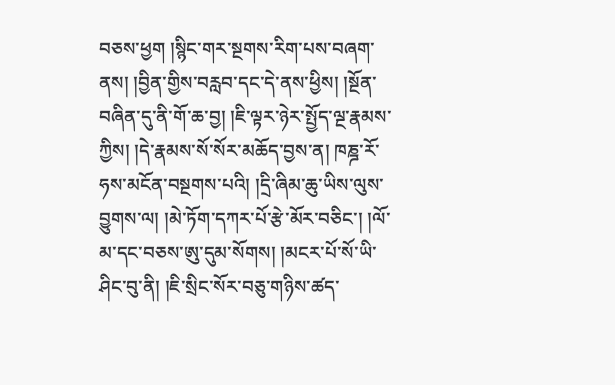བཅས་ཕྱག །སྙིང་གར་སྔགས་རིག་པས་བཞག་ནས། །བྱིན་གྱིས་བརླབ་དང་དེ་ནས་ཕྱིས། །སྔོན་བཞིན་དུ་ནི་གོ་ཆ་བྱ། །ཇི་ལྟར་ཉེར་སྤྱོད་ལྔ་རྣམས་ཀྱིས། །དེ་རྣམས་སོ་སོར་མཆོད་བྱས་ན། ཁཎྜ་རོ་ཧས་མངོན་བསྔགས་པའི། །དྲི་ཞིམ་ཆུ་ཡིས་ལུས་བྱུགས་ལ། །མེ་ཏོག་དཀར་པོ་རྩེ་མོར་བཅིང་། །ལོ་མ་དང་བཅས་ཨུ་དུམ་སོགས། །མངར་པོ་སོ་ཡི་ཤིང་བུ་ནི། །ཇི་སྲིང་སོར་བཅུ་གཉིས་ཚད་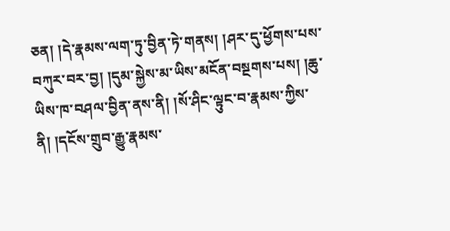ཅན། །དེ་རྣམས་ལག་ཏུ་བྱིན་ཏེ་གནས། །ཤར་དུ་ཕྱོགས་པས་བཀུར་བར་བྱ། །དུམ་སྐྱེས་མ་ཡིས་མངོན་བསྔགས་པས། །ཆུ་ཡིས་ཁ་བཤལ་བྱིན་ནས་ནི། །སོ་ཤིང་ལྟུང་བ་རྣམས་ཀྱིས་ནི། །དངོས་གྲུབ་རྒྱུ་རྣམས་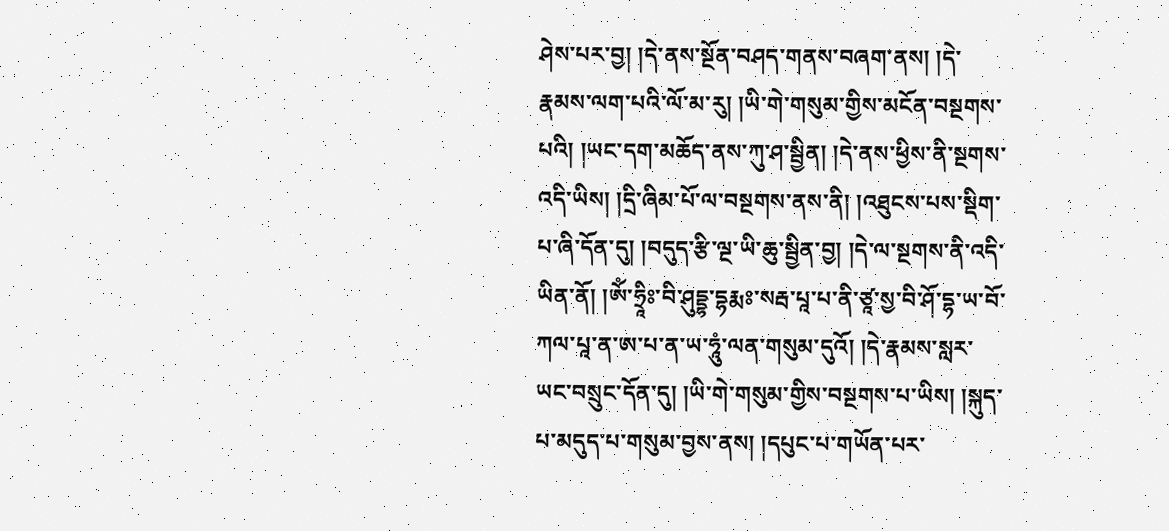ཤེས་པར་བྱ། །དེ་ནས་སྔོན་བཤད་གནས་བཞག་ནས། །དེ་རྣམས་ལག་པའི་ལོ་མ་རུ། །ཡི་གེ་གསུམ་གྱིས་མངོན་བསྔགས་པའི། །ཡང་དག་མཆོད་ནས་ཀུ་ཤ་སྦྱིན། །དེ་ནས་ཕྱིས་ནི་སྔགས་འདི་ཡིས། །དྲི་ཞིམ་པོ་ལ་བསྔགས་ནས་ནི། །འཐུངས་པས་སྡིག་པ་ཞི་དོན་དུ། །བདུད་རྩི་ལྔ་ཡི་ཆུ་སྦྱིན་བྱ། །དེ་ལ་སྔགས་ནི་འདི་ཡིན་ནོ། །ཨོཾ་ཧྲཱིཿ་བི་ཤུདྡྷ་དྷརྨཿ་སརྦ་པཱ་པ་ནི་ཙཱ་སྱ་བི་ཤོ་དྷ་ཡ་བོ་ཀལ་པཱ་ན་ཨ་པ་ན་ཡ་ཧཱུཾ་ལན་གསུམ་དུའོ། །དེ་རྣམས་སླར་ཡང་བསྲུང་དོན་དུ། །ཡི་གེ་གསུམ་གྱིས་བསྔགས་པ་ཡིས། །སྐུད་པ་མདུད་པ་གསུམ་བྱས་ནས། །དཔུང་པ་གཡོན་པར་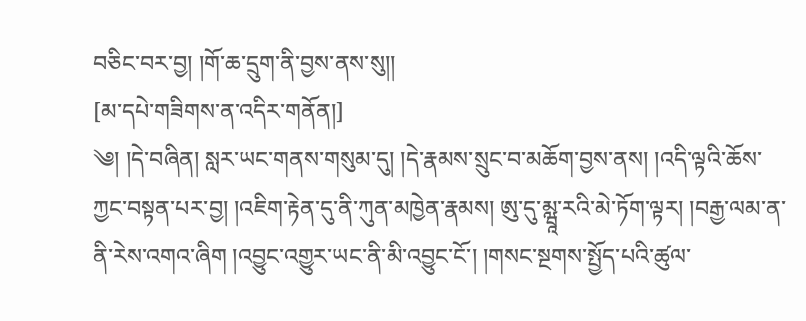བཅིང་བར་བྱ། །གོ་ཆ་དྲུག་ནི་བྱས་ནས་སུ།།
[མ་དཔེ་གཟིགས་ན་འདིར་གནོན།]
༄། །དེ་བཞིན། སླར་ཡང་གནས་གསུམ་དུ། །དེ་རྣམས་སྲུང་བ་མཆོག་བྱས་ནས། །འདི་ལྟའི་ཆོས་ཀྱང་བསྟན་པར་བྱ། །འཇིག་རྟེན་དུ་ནི་ཀུན་མཁྱེན་རྣམས། ཨུ་དུ་མྺཱ་རའི་མེ་ཏོག་ལྟར། །བརྒྱ་ལམ་ན་ནི་རེས་འགའ་ཞིག །འབྱུང་འགྱུར་ཡང་ནི་མི་འབྱུང་ངོ་། །གསང་སྔགས་སྤྱོད་པའི་ཚུལ་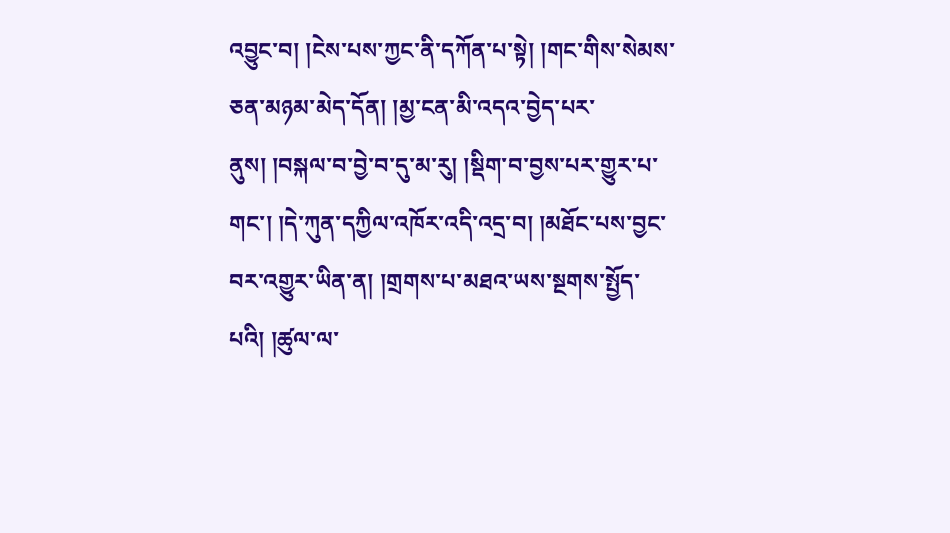འབྱུང་བ། །ངེས་པས་ཀྱང་ནི་དཀོན་པ་སྟེ། །གང་གིས་སེམས་ཅན་མཉམ་མེད་དོན། །མྱ་ངན་མི་འདའ་བྱེད་པར་ནུས། །བསྐལ་བ་བྱེ་བ་དུ་མ་རུ། །སྡིག་བ་བྱས་པར་གྱུར་པ་གང་། །དེ་ཀུན་དཀྱིལ་འཁོར་འདི་འདྲ་བ། །མཐོང་པས་བྱང་བར་འགྱུར་ཡིན་ན། །གྲགས་པ་མཐའ་ཡས་སྔགས་སྤྱོད་པའི། །ཚུལ་ལ་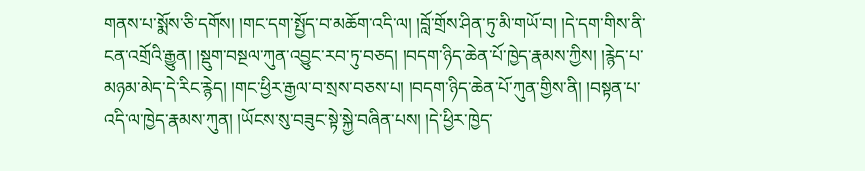གནས་པ་སྨོས་ཅི་དགོས། །གང་དག་སྤྱོད་བ་མཆོག་འདི་ལ། །བློ་གྲོས་ཤིན་ཏུ་མི་གཡོ་བ། །དེ་དག་གིས་ནི་ངན་འགྲོའི་རྒྱུན། །སྡུག་བསྔལ་ཀུན་འབྱུང་རབ་ཏུ་བཅད། །བདག་ཉིད་ཆེན་པོ་ཁྱེད་རྣམས་ཀྱིས། །རྙེད་པ་མཉམ་མེད་དེ་རིང་རྙེད། །གང་ཕྱིར་རྒྱལ་བ་སྲས་བཅས་པ། །བདག་ཉིད་ཆེན་པོ་ཀུན་གྱིས་ནི། །བསྟན་པ་འདི་ལ་ཁྱེད་རྣམས་ཀུན། །ཡོངས་སུ་བཟུང་སྟེ་སྐྱེ་བཞིན་པས། །དེ་ཕྱིར་ཁྱེད་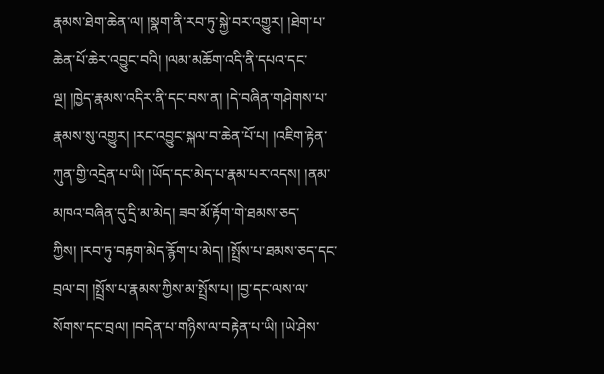རྣམས་ཐེག་ཆེན་ལ། །སྣག་ནི་རབ་ཏུ་སྐྱེ་བར་འགྱུར། །ཐེག་པ་ཆེན་པོ་ཆེར་འབྱུང་བའི། །ལམ་མཆོག་འདི་ནི་དཔའ་དང་ལྔ། །ཁྱེད་རྣམས་འདིར་ནི་དང་བས་ན། །དེ་བཞིན་གཤེགས་པ་རྣམས་སུ་འགྱུར། །རང་འབྱུང་སྐལ་བ་ཆེན་པོ་པ། །འཇིག་རྟེན་ཀུན་གྱི་འདྲེན་པ་ཡི། །ཡོད་དང་མེད་པ་རྣམ་པར་འདས། །ནམ་མཁའ་བཞིན་དུ་དྲི་མ་མེད། ཟབ་མོ་རྟོག་གེ་ཐམས་ཅད་ཀྱིས། །རབ་ཏུ་བརྟག་མེད་རྙོག་པ་མེད། །སྤྲོས་པ་ཐམས་ཅད་དང་བྲལ་བ། །སྤྲོས་པ་རྣམས་ཀྱིས་མ་སྤྲོས་པ། །བྱ་དང་ལས་ལ་སོགས་དང་བྲལ། །བདེན་པ་གཉིས་ལ་བརྟེན་པ་ཡི། །ཡེ་ཤེས་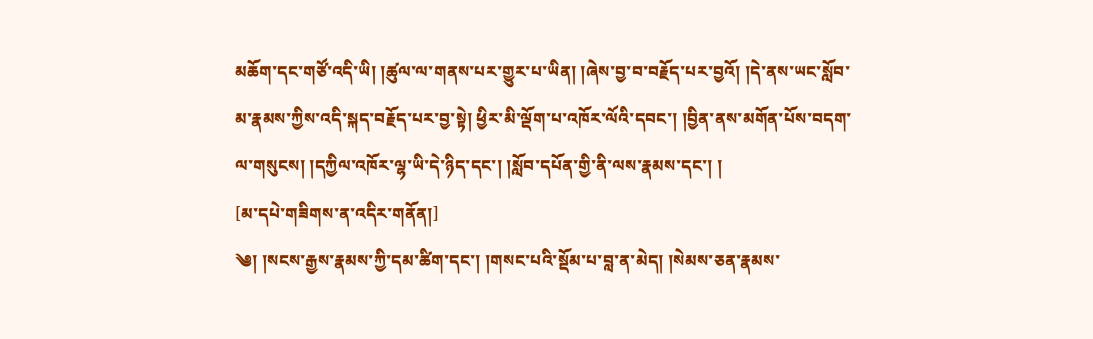མཆོག་དང་གཙོ་འདི་ཡི། །ཚུལ་ལ་གནས་པར་གྱུར་པ་ཡིན། །ཞེས་བྱ་བ་བརྗོད་པར་བྱའོ། །དེ་ནས་ཡང་སློབ་མ་རྣམས་ཀྱིས་འདི་སྐད་བརྗོད་པར་བྱ་སྟེ། ཕྱིར་མི་ལྡོག་པ་འཁོར་ལོའི་དབང་། །བྱིན་ནས་མགོན་པོས་བདག་ལ་གསུངས། །དཀྱིལ་འཁོར་ལྷ་ཡི་དེ་ཉིད་དང་། །སློབ་དཔོན་གྱི་ནི་ལས་རྣམས་དང་། །
[མ་དཔེ་གཟིགས་ན་འདིར་གནོན།]
༄། །སངས་རྒྱས་རྣམས་ཀྱི་དམ་ཚིག་དང་། །གསང་པའི་སྡོམ་པ་བླ་ན་མེད། །སེམས་ཅན་རྣམས་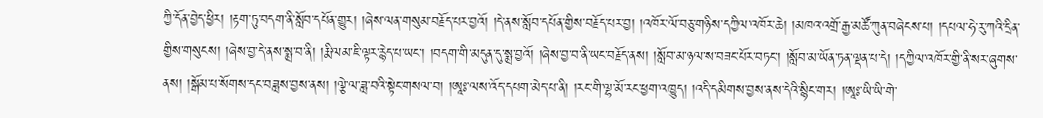ཀྱི་དོན་བྱེད་ཕྱིར། །རྟག་ཏུ་བདག་ནི་སློབ་དཔོན་གྱུར། །ཞེས་ལན་གསུམ་བརྗོད་པར་བྱའོ། །དེ་ནས་སློབ་དཔོན་གྱིས་བརྗོད་པར་བྱ། །འཁོར་ལོ་བཅུ་གཉིས་དཀྱིལ་འཁོར་ཆེ། །མཁའ་འགྲོ་རྒྱ་མཚོ་ཀུན་བཞེངས་པ། །དཔལ་ཧེ་རུ་ཀའི་དྲིན་གྱིས་གསུངས། །ཞེས་བྱ་དེ་ནས་སྨྲ་བ་ནི། །རྨི་ལམ་ཇི་ལྟར་རྙེད་པ་ཡང་། །བདག་གི་མདུན་དུ་སྨྲ་བྱའོ། །ཞེས་བྱ་བ་ནི་ཡང་བརྗོད་ནས། །སློབ་མ་ཉལ་ས་བཟང་པོར་བཏང་། །སློབ་མ་ཡོན་ཏན་ལྡན་པ་དེ། །དཀྱིལ་འཁོར་གྱི་ནི་སར་ཞུགས་ནས། །སྒོམ་པ་སོགས་དང་བཟླས་བྱས་ནས། །ལྕེ་ལ་ཟླ་བའི་སྟེང་གསལ་བ། །ཨཱཿ་ལས་འོད་དཔག་མེད་པ་ནི། །རང་གི་ལྷ་མོ་རང་ཕྱག་འཁྱུད། །འདི་དམིགས་བྱས་ནས་དེའི་སྙིང་གར། །ཨཱཿ་ཡི་ཡི་གེ་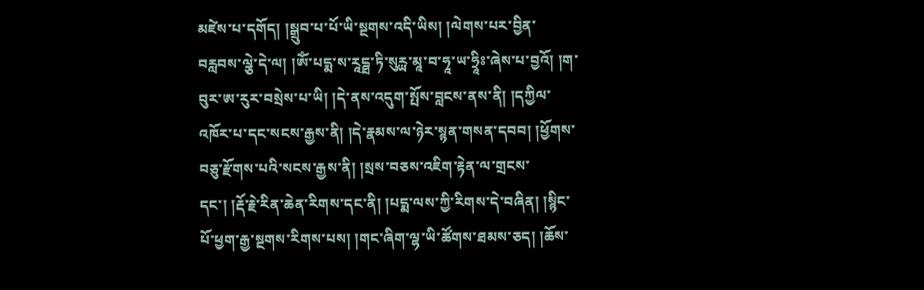མཛེས་པ་དགོད། །སྒྲུབ་པ་པོ་ཡི་སྔགས་འདི་ཡིས། །ལེགས་པར་བྱིན་བརླབས་ལྕེ་དེ་ལ། །ཨོཾ་པདྨ་ས་རཱདྠ་ཏི་སུཪྻ་མཱ་བ་ཧཱ་ཡ་ཧྲཱིཿ་ཞེས་པ་བྱའོ། །ག་བུར་ཨ་རུར་བསྲེས་པ་ཡི། །དེ་ནས་འདུག་སྤོས་བླངས་ནས་ནི། །དཀྱིལ་འཁོར་པ་དང་སངས་རྒྱས་ནི། །དེ་རྣམས་ལ་ཉེར་སྙན་གསན་དབབ། །ཕྱོགས་བཅུ་རྫོགས་པའི་སངས་རྒྱས་ནི། །སྲས་བཅས་འཇིག་རྟེན་ལ་གྲངས་དང་། །རྡོ་རྗེ་རིན་ཆེན་རིགས་དང་ནི། །པདྨ་ལས་ཀྱི་རིགས་དེ་བཞིན། །སྙིང་པོ་ཕྱག་རྒྱ་སྔགས་རིགས་པས། །གང་ཞིག་ལྷ་ཡི་ཚོགས་ཐམས་ཅད། །ཆོས་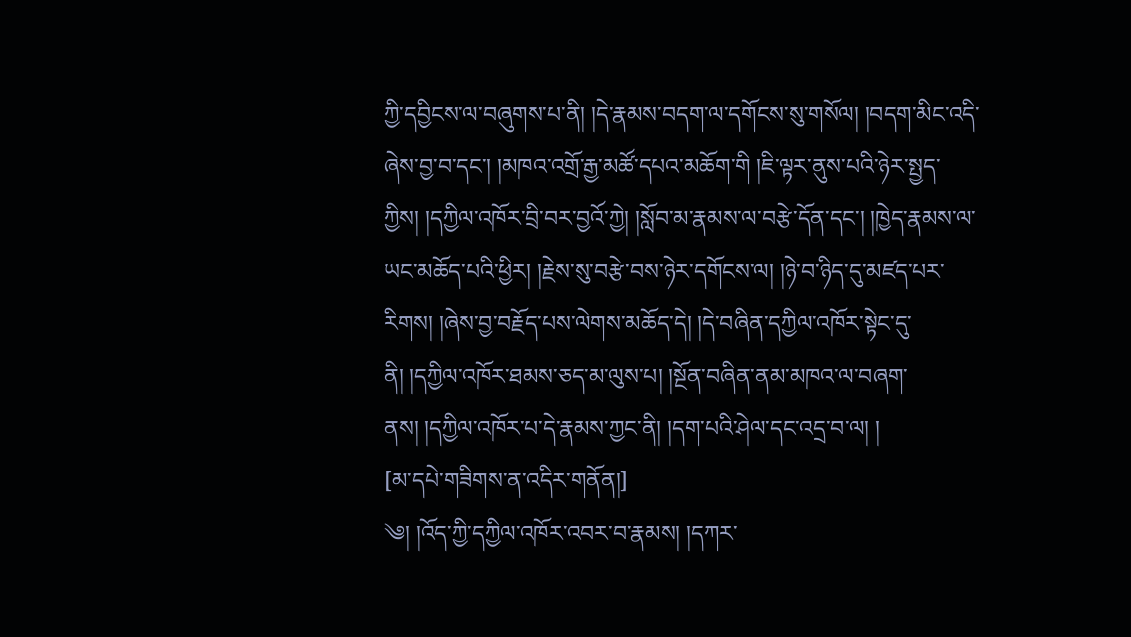ཀྱི་དབྱིངས་ལ་བཞུགས་པ་ནི། །དེ་རྣམས་བདག་ལ་དགོངས་སུ་གསོལ། །བདག་མིང་འདི་ཞེས་བྱ་བ་དང་། །མཁའ་འགྲོ་རྒྱ་མཚོ་དཔའ་མཆོག་གི །ཇི་ལྟར་ནུས་པའི་ཉེར་སྤྱད་ཀྱིས། །དཀྱིལ་འཁོར་བྲི་བར་བྱའོ་ཀྱེ། །སློབ་མ་རྣམས་ལ་བརྩེ་དོན་དང་། །ཁྱེད་རྣམས་ལ་ཡང་མཆོད་པའི་ཕྱིར། །རྗེས་སུ་བརྩེ་བས་ཉེར་དགོངས་ལ། །ཉེ་བ་ཉིད་དུ་མཛད་པར་རིགས། །ཞེས་བྱ་བརྗོད་པས་ལེགས་མཆོད་དེ། །དེ་བཞིན་དཀྱིལ་འཁོར་སྟེང་དུ་ནི། །དཀྱིལ་འཁོར་ཐམས་ཅད་མ་ལུས་པ། །སྔོན་བཞིན་ནམ་མཁའ་ལ་བཞག་ནས། །དཀྱིལ་འཁོར་པ་དེ་རྣམས་ཀྱང་ནི། །དག་པའི་ཤེལ་དང་འདྲ་བ་ལ། །
[མ་དཔེ་གཟིགས་ན་འདིར་གནོན།]
༄། །འོད་ཀྱི་དཀྱིལ་འཁོར་འབར་བ་རྣམས། །དཀར་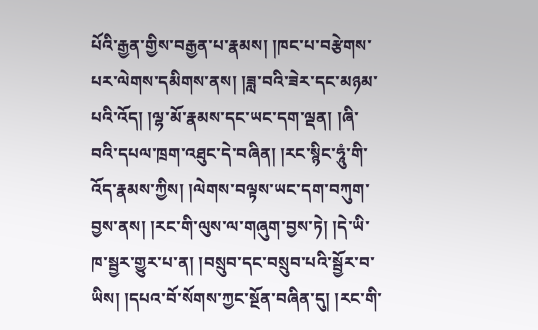པོའི་རྒྱན་གྱིས་བརྒྱན་པ་རྣམས། །ཁང་པ་བརྩེགས་པར་ལེགས་དམིགས་ནས། །ཟླ་བའི་ཟེར་དང་མཉམ་པའི་འོད། །ལྷ་མོ་རྣམས་དང་ཡང་དག་ལྡན། །ཞི་བའི་དཔལ་ཁྲག་འཐུང་དེ་བཞིན། །རང་སྙིང་ཧཱུཾ་གི་འོད་རྣམས་ཀྱིས། །ལེགས་བལྟས་ཡང་དག་བཀུག་བྱས་ནས། །རང་གི་ལུས་ལ་གཞུག་བྱས་ཏེ། །དེ་ཡི་ཁ་སྦྱར་གྱུར་པ་ན། །བསྲུབ་དང་བསྲུབ་པའི་སྦྱོར་བ་ཡིས། །དཔའ་བོ་སོགས་ཀྱང་སྔོན་བཞིན་དུ། །རང་གི་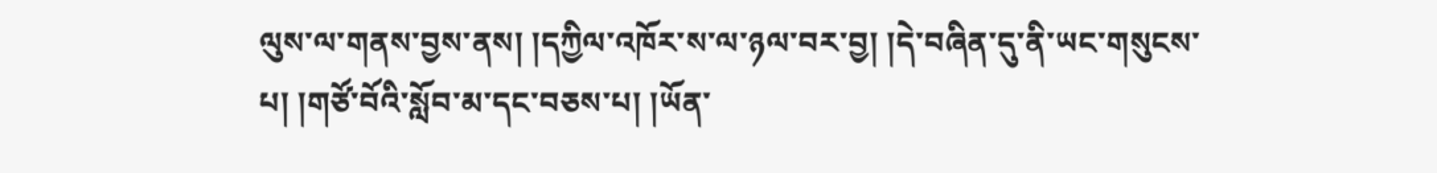ལུས་ལ་གནས་བྱས་ནས། །དཀྱིལ་འཁོར་ས་ལ་ཉལ་བར་བྱ། །དེ་བཞིན་དུ་ནི་ཡང་གསུངས་པ། །གཙོ་བོའི་སློབ་མ་དང་བཅས་པ། །ཡོན་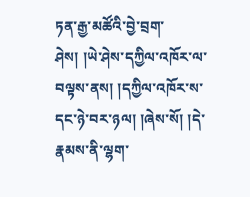ཏན་རྒྱ་མཚོའི་བྱེ་བྲག་ཤེས། །ཡེ་ཤེས་དཀྱིལ་འཁོར་ལ་བལྟས་ནས། །དཀྱིལ་འཁོར་ས་དང་ཉེ་བར་ཉལ། །ཞེས་སོ། །དེ་རྣམས་ནི་ལྷག་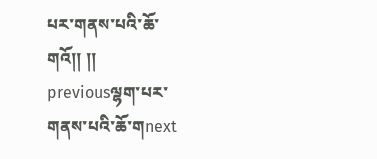པར་གནས་པའི་ཆོ་གའོ།། །།
previousལྷག་པར་གནས་པའི་ཆོ་གnext